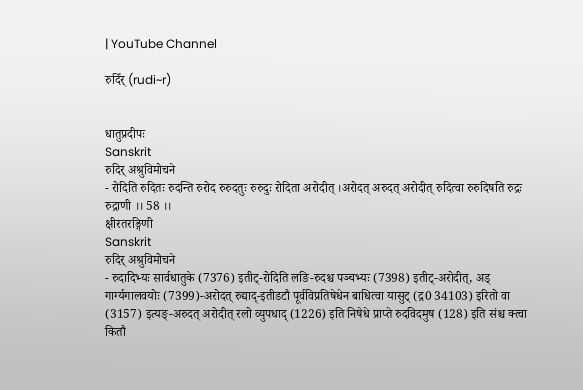| YouTube Channel

रुदिँर् (rudi~r)


धातुप्रदीपः
Sanskrit
रुदिर् अश्रुविमोचने
- रोदिति रुदितः रुदन्ति रुरोद रुरुदतुः रुरुदुः रोदिता अरोदीत् ।अरोदत् अरुदत् अरोदीत् रुदित्वा रुरुदिषति रुद्रः रुद्राणी ।। 58 ।।
क्षीरतरङ्गिणी
Sanskrit
रुदिर् अश्रुविमोचने
- रुदादिभ्यः सार्वधातुके (7376) इतीट्-रोदिति लङि-रुदश्च पञ्चभ्यः (7398) इतीट्-अरोदीत्, अड् गार्ग्यगालवयोः (7399)-अरोदत् रुद्याद्-इतीडटौ पूर्वविप्रतिषेधेन बाधित्वा यासुट् (द्र0 34103) इरितो वा (3157) इत्यङ्-अरुदत् अरोदीत् रलो व्युपधाद् (1226) इति निषेधे प्राप्ते रुदविदमुष (128) इति संश्च क्त्वा कितौ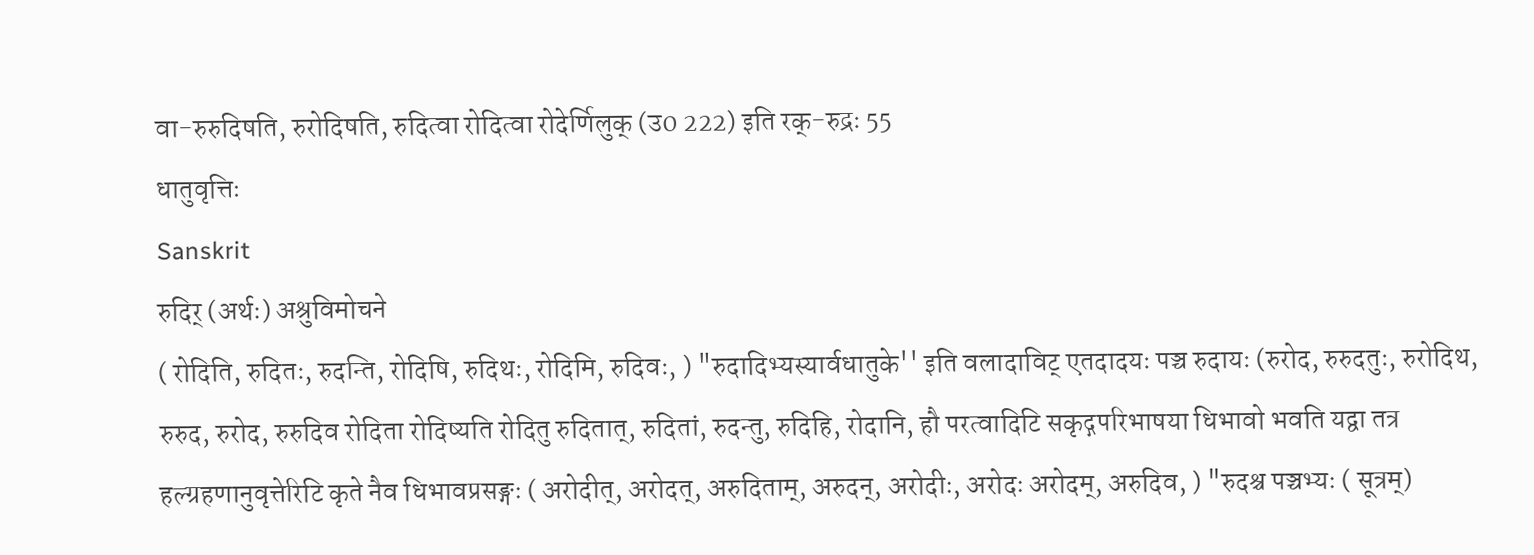वा-रुरुदिषति, रुरोदिषति, रुदित्वा रोदित्वा रोदेर्णिलुक् (उ0 222) इति रक्-रुद्रः 55
धातुवृत्तिः
Sanskrit
रुदिर् (अर्थः) अश्रुविमोचने
( रोदिति, रुदितः, रुदन्ति, रोदिषि, रुदिथः, रोदिमि, रुदिवः, ) "रुदादिभ्यस्यार्वधातुके'' इति वलादाविट् एतदादयः पञ्च रुदायः (रुरोद, रुरुदतुः, रुरोदिथ, रुरुद, रुरोद, रुरुदिव रोदिता रोदिष्यति रोदितु रुदितात्, रुदितां, रुदन्तु, रुदिहि, रोदानि, हौ परत्वादिटि सकृद्गपरिभाषया धिभावो भवति यद्वा तत्र हल्ग्रहणानुवृत्तेरिटि कृते नैव धिभावप्रसङ्गः ( अरोदीत्, अरोदत्, अरुदिताम्, अरुदन्, अरोदीः, अरोदः अरोदम्, अरुदिव, ) "रुदश्च पञ्चभ्यः ( सूत्रम्)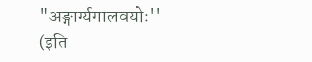"अङ्गार्ग्यगालवयोः'' (इति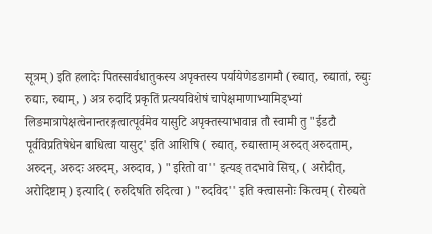सूत्रम्) इति हलादेः पितस्सार्वधातुकस्य अपृक्तस्य पर्यायेणेडडागमौ (रुद्यात्, रुद्यातां, रुद्युः रुद्याः, रुद्याम्, ) अत्र रुदादिं प्रकृतिं प्रत्ययविशेषं चापेक्षमाणाभ्यामिड्भ्यां लिङमात्रापेक्षत्वेनान्तरङ्गत्वात्पूर्वमेव यासुटि अपृक्तस्याभावान्न तौ स्वामी तु "ईडटौ पूर्वविप्रतिषेधेन बाधित्वा यासुट्' इति आशिषि ( रुद्यात्, रुद्यास्ताम् अरुदत् अरुदताम्, अरुदन्, अरुदः अरुदम्, अरुदाव, ) "इरितो वा'' इत्यङ् तदभावे सिच्, ( अरोदीत्, अरोदिष्टाम् ) इत्यादि ( रुरुदिषति रुदित्वा ) "रुदविद'' इति क्त्वासनोः कित्वम् ( रोरुद्यते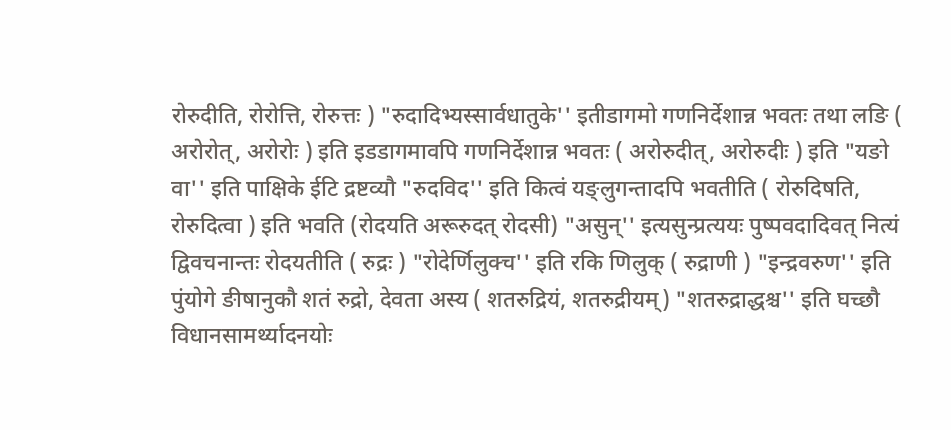रोरुदीति, रोरोत्ति, रोरुत्तः ) "रुदादिभ्यस्सार्वधातुके'' इतीडागमो गणनिर्देशान्न भवतः तथा लङि ( अरोरोत्, अरोरोः ) इति इडडागमावपि गणनिर्देशान्न भवतः ( अरोरुदीत्, अरोरुदीः ) इति "यङो वा'' इति पाक्षिके ईटि द्रष्टव्यौ "रुदविद'' इति कित्वं यङ्लुगन्तादपि भवतीति ( रोरुदिषति, रोरुदित्वा ) इति भवति (रोदयति अरूरुदत् रोदसी) "असुन्'' इत्यसुन्प्रत्ययः पुष्पवदादिवत् नित्यं द्विवचनान्तः रोदयतीति ( रुद्रः ) "रोदेर्णिलुक्च'' इति रकि णिलुक् ( रुद्राणी ) "इन्द्रवरुण'' इति पुंयोगे ङीषानुकौ शतं रुद्रो, देवता अस्य ( शतरुद्रियं, शतरुद्रीयम्) "शतरुद्राद्धश्च'' इति घच्छौ विधानसामर्थ्यादनयोः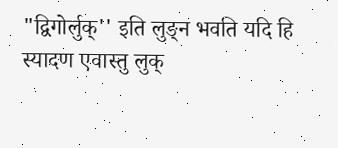"द्विगोर्लुक्'' इति लुङ्न भवति यदि हि स्यादण एवास्तु लुक्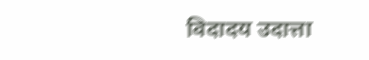विदादय उदात्ता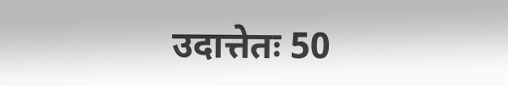उदात्तेतः 50